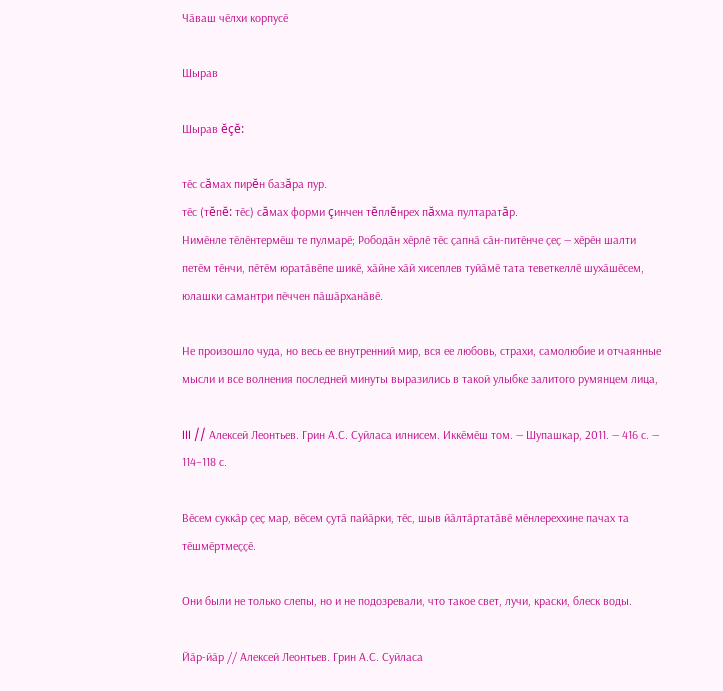Чӑваш чӗлхи корпусӗ

Шырав

Шырав ĕçĕ:

тӗс сăмах пирĕн базăра пур.
тӗс (тĕпĕ: тӗс) сăмах форми çинчен тĕплĕнрех пăхма пултаратăр.
Нимӗнле тӗлӗнтермӗш те пулмарӗ; Рободӑн хӗрлӗ тӗс ҫапнӑ сӑн-питӗнче ҫеҫ — хӗрӗн шалти петӗм тӗнчи, пӗтӗм юратӑвӗпе шикӗ, хӑйне хӑй хисеплев туйӑмӗ тата теветкеллӗ шухӑшӗсем, юлашки самантри пӗччен пӑшӑрханӑвӗ.

Не произошло чуда, но весь ее внутренний мир, вся ее любовь, страхи, самолюбие и отчаянные мысли и все волнения последней минуты выразились в такой улыбке залитого румянцем лица,

III // Алексей Леонтьев. Грин А.С. Суйласа илнисем. Иккӗмӗш том. — Шупашкар, 2011. — 416 с. — 114–118 с.

Вӗсем суккӑр ҫеҫ мар, вӗсем ҫутӑ пайӑрки, тӗс, шыв йӑлтӑртатӑвӗ мӗнлереххине пачах та тӗшмӗртмеҫҫӗ.

Они были не только слепы, но и не подозревали, что такое свет, лучи, краски, блеск воды.

Йӑр-йӑр // Алексей Леонтьев. Грин А.С. Суйласа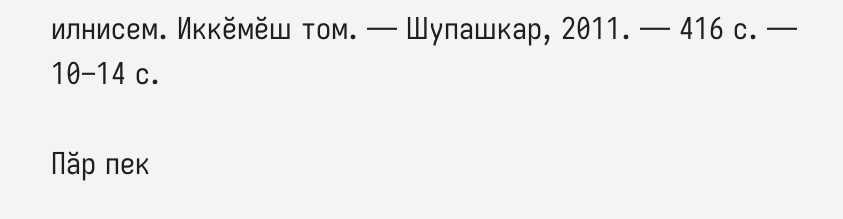илнисем. Иккӗмӗш том. — Шупашкар, 2011. — 416 с. — 10–14 с.

Пӑр пек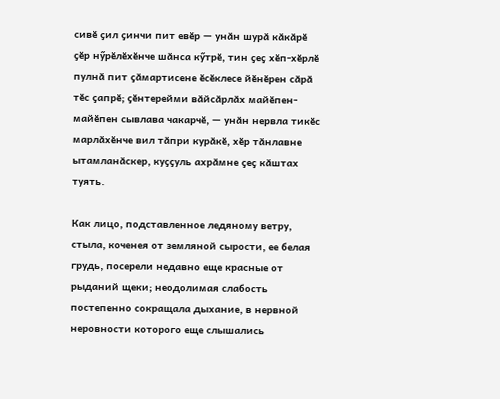сивӗ ҫил ҫинчи пит евӗр — унӑн шурӑ кӑкӑрӗ ҫӗр нӳрӗлӗхӗнче шӑнса кӳтрӗ, тин ҫеҫ хӗп-хӗрлӗ пулнӑ пит ҫӑмартисене ӗсӗклесе йӗнӗрен сӑрӑ тӗс ҫапрӗ; ҫӗнтерейми вӑйсӑрлӑх майӗпен-майӗпен сывлава чакарчӗ, — унӑн нервла тикӗс марлӑхӗнче вил тӑпри курӑкӗ, хӗр тӑнлавне ытамланӑскер, куҫҫуль ахрӑмне ҫеҫ кӑштах туять.

Как лицо, подставленное ледяному ветру, стыла, коченея от земляной сырости, ее белая грудь, посерели недавно еще красные от рыданий щеки; неодолимая слабость постепенно сокращала дыхание, в нервной неровности которого еще слышались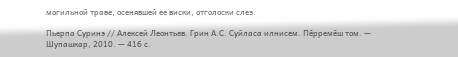могильной траве, осенявшей ее виски, отголоски слез.

Пьерпа Суринэ // Алексей Леонтьев. Грин А.С. Суйласа илнисем. Пӗрремӗш том. — Шупашкар, 2010. — 416 с.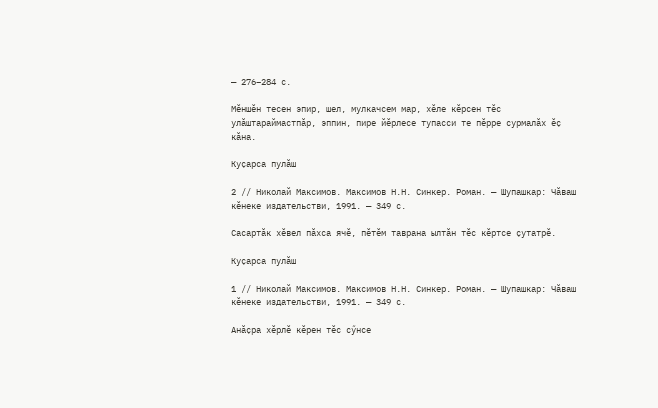— 276–284 с.

Мӗншӗн тесен эпир, шел, мулкачсем мар, хӗле кӗрсен тӗс улӑштараймастпӑр, эппин, пире йӗрлесе тупасси те пӗрре сурмалӑх ӗҫ кӑна.

Куҫарса пулӑш

2 // Николай Максимов. Максимов Н.Н. Синкер. Роман. — Шупашкар: Чӑваш кӗнеке издательстви, 1991. — 349 с.

Сасартӑк хӗвел пӑхса ячӗ, пӗтӗм таврана ылтӑн тӗс кӗртсе ҫутатрӗ.

Куҫарса пулӑш

1 // Николай Максимов. Максимов Н.Н. Синкер. Роман. — Шупашкар: Чӑваш кӗнеке издательстви, 1991. — 349 с.

Анӑҫра хӗрлӗ кӗрен тӗс сӳнсе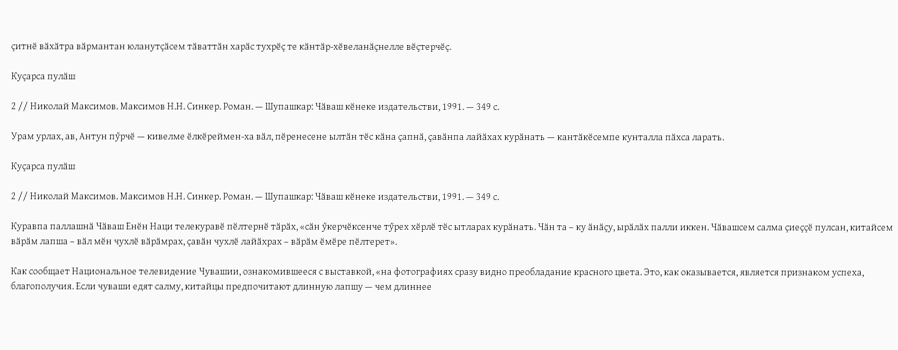ҫитнӗ вӑхӑтра вӑрмантан юланутҫӑсем тӑваттӑн харӑс тухрӗҫ те кӑнтӑр-хӗвеланӑҫнелле вӗҫтерчӗҫ.

Куҫарса пулӑш

2 // Николай Максимов. Максимов Н.Н. Синкер. Роман. — Шупашкар: Чӑваш кӗнеке издательстви, 1991. — 349 с.

Урам урлах, ав, Антун пӳрчӗ — кивелме ӗлкӗреймен-ха вӑл, пӗренесене ылтӑн тӗс кӑна ҫапнӑ, ҫавӑнпа лайӑхах курӑнать — кантӑкӗсемпе кунталла пӑхса ларать.

Куҫарса пулӑш

2 // Николай Максимов. Максимов Н.Н. Синкер. Роман. — Шупашкар: Чӑваш кӗнеке издательстви, 1991. — 349 с.

Куравпа паллашнӑ Чӑваш Енӗн Наци телекуравӗ пӗлтернӗ тӑрӑх, «сӑн ӳкерчӗксенче тӳрех хӗрлӗ тӗс ытларах курӑнать. Чӑн та – ку ӑнӑҫу, ырӑлӑх палли иккен. Чӑвашсем салма ҫиеҫҫӗ пулсан, китайсем вӑрӑм лапша – вӑл мӗн чухлӗ вӑрӑмрах, ҫавӑн чухлӗ лайӑхрах – вӑрӑм ӗмӗре пӗлтерет».

Как сообщает Национальное телевидение Чувашии, ознакомившееся с выставкой, «на фотографиях сразу видно преобладание красного цвета. Это, как оказывается, является признаком успеха, благополучия. Если чуваши едят салму, китайцы предпочитают длинную лапшу — чем длиннее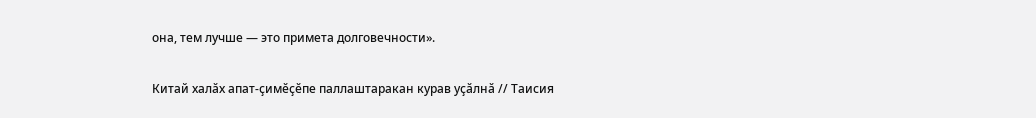она, тем лучше — это примета долговечности».

Китай халӑх апат-ҫимӗҫӗпе паллаштаракан курав уҫӑлнӑ // Таисия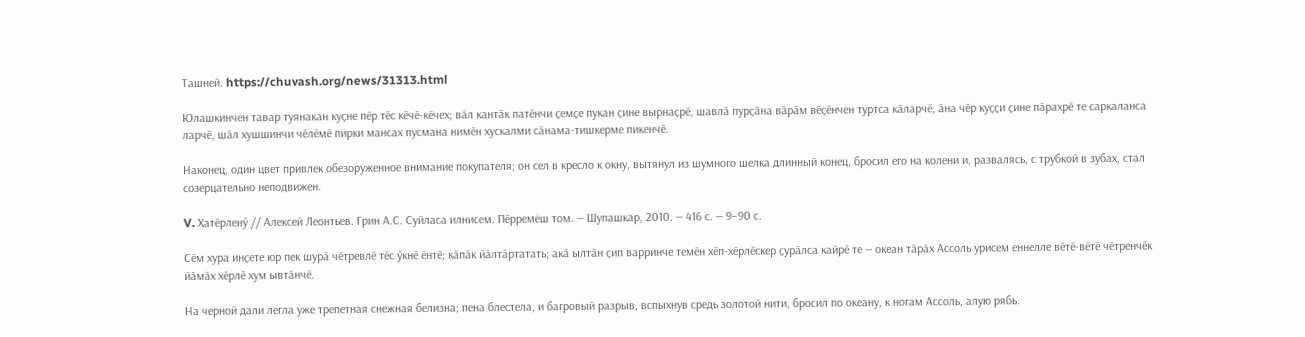Ташней. https://chuvash.org/news/31313.html

Юлашкинчен тавар туянакан куҫне пӗр тӗс кӗчӗ-кӗчех; вӑл кантӑк патӗнчи ҫемҫе пукан ҫине вырнаҫрӗ, шавлӑ пурҫӑна вӑрӑм вӗҫӗнчен туртса кӑларчӗ, ӑна чӗр куҫҫи ҫине пӑрахрӗ те саркаланса ларчӗ, шӑл хушшинчи чӗлӗмӗ пирки мансах пусмана нимӗн хускалми сӑнама-тишкерме пикенчӗ.

Наконец, один цвет привлек обезоруженное внимание покупателя; он сел в кресло к окну, вытянул из шумного шелка длинный конец, бросил его на колени и, развалясь, с трубкой в зубах, стал созерцательно неподвижен.

V. Хатӗрленӳ // Алексей Леонтьев. Грин А.С. Суйласа илнисем. Пӗрремёш том. — Шупашкар, 2010. — 416 с. — 9–90 с.

Сӗм хура инҫете юр пек шурӑ чӗтревлӗ тӗс ӳкнӗ ӗнтӗ; кӑпӑк йӑлтӑртатать; акӑ ылтӑн ҫип варринче темӗн хӗп-хӗрлӗскер ҫурӑлса кайрӗ те — океан тӑрӑх Ассоль урисем еннелле вӗтӗ-вӗтӗ чӗтренчӗк йӑмӑх хӗрлӗ хум ывтӑнчӗ.

На черной дали легла уже трепетная снежная белизна; пена блестела, и багровый разрыв, вспыхнув средь золотой нити, бросил по океану, к ногам Ассоль, алую рябь.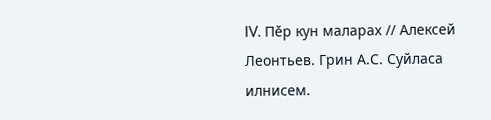IV. Пӗр кун маларах // Алексей Леонтьев. Грин А.С. Суйласа илнисем.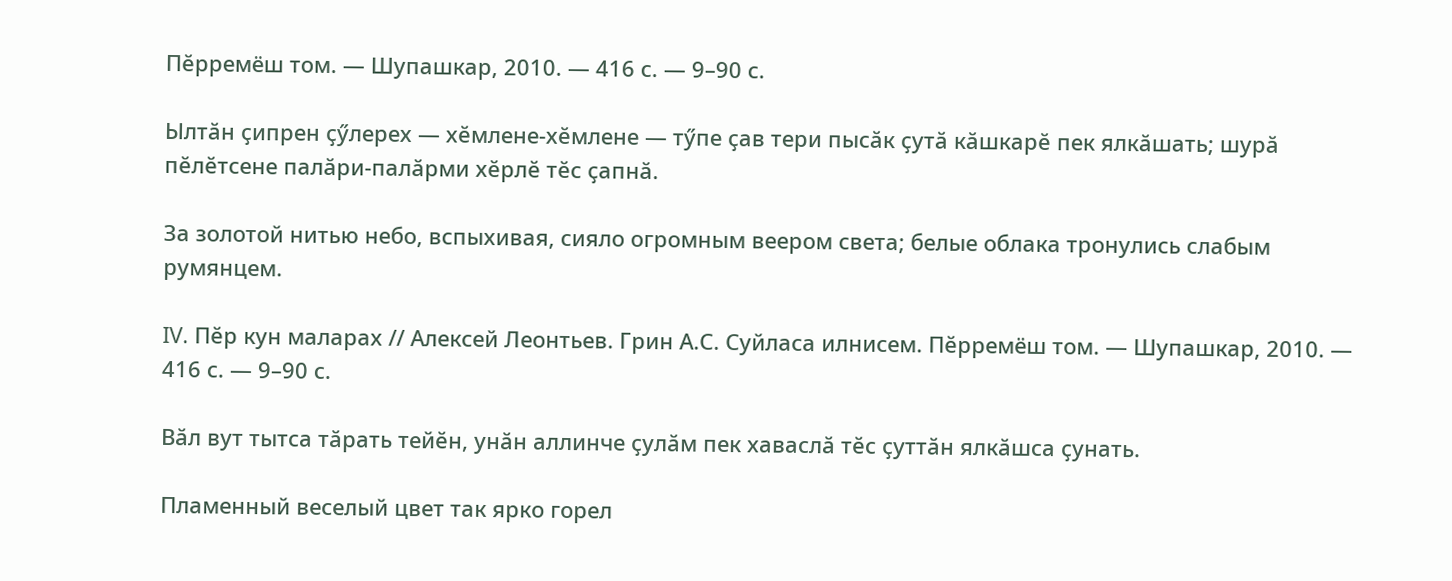Пӗрремёш том. — Шупашкар, 2010. — 416 с. — 9–90 с.

Ылтӑн ҫипрен ҫӳлерех — хӗмлене-хӗмлене — тӳпе ҫав тери пысӑк ҫутӑ кӑшкарӗ пек ялкӑшать; шурӑ пӗлӗтсене палӑри-палӑрми хӗрлӗ тӗс ҫапнӑ.

За золотой нитью небо, вспыхивая, сияло огромным веером света; белые облака тронулись слабым румянцем.

IV. Пӗр кун маларах // Алексей Леонтьев. Грин А.С. Суйласа илнисем. Пӗрремёш том. — Шупашкар, 2010. — 416 с. — 9–90 с.

Вӑл вут тытса тӑрать тейӗн, унӑн аллинче ҫулӑм пек хаваслӑ тӗс ҫуттӑн ялкӑшса ҫунать.

Пламенный веселый цвет так ярко горел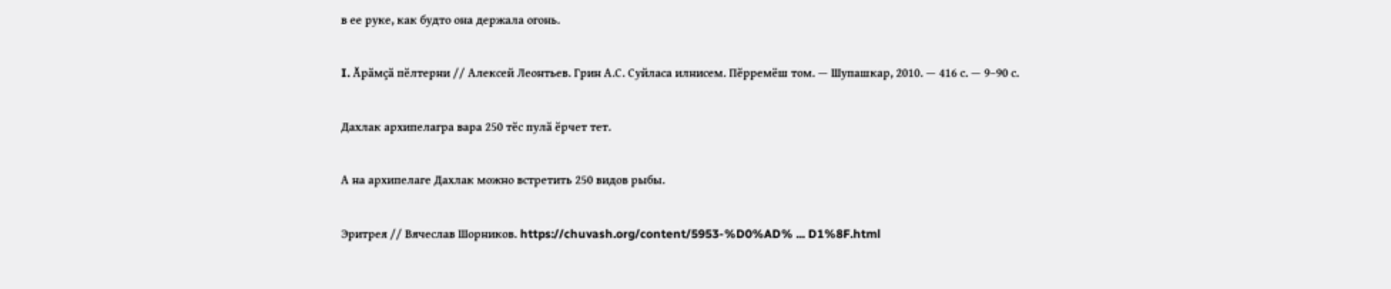в ее руке, как будто она держала огонь.

I. Ӑрӑмҫӑ пӗлтерни // Алексей Леонтьев. Грин А.С. Суйласа илнисем. Пӗрремёш том. — Шупашкар, 2010. — 416 с. — 9–90 с.

Дахлак архипелагра вара 250 тӗс пулӑ ӗрчет тет.

А на архипелаге Дахлак можно встретить 250 видов рыбы.

Эритрея // Вячеслав Шорников. https://chuvash.org/content/5953-%D0%AD% ... D1%8F.html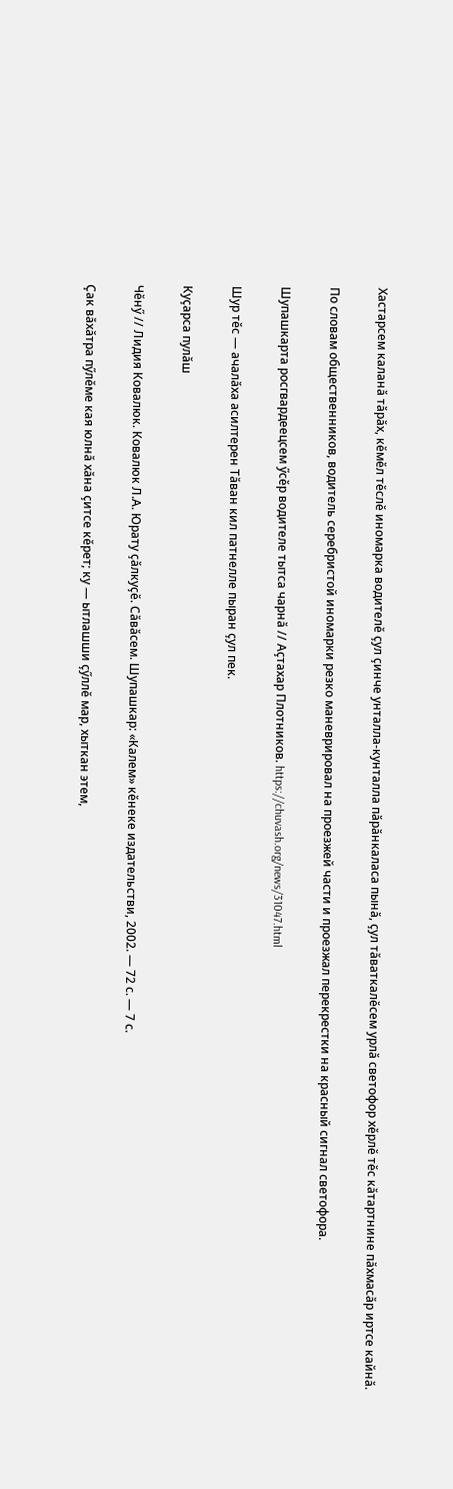Хастарсем каланӑ тӑрӑх, кӗмӗл тӗслӗ иномарка водителӗ ҫул ҫинче унталла-кунталла пӑрӑнкаласа пынӑ, ҫул тӑваткалӗсем урлӑ светофор хӗрлӗ тӗс кӑтартнине пӑхмасӑр иртсе кайнӑ.

По словам общественников, водитель серебристой иномарки резко маневрировал на проезжей части и проезжал перекрестки на красный сигнал светофора.

Шупашкарта росгвардеецсем ӳсӗр водителе тытса чарнӑ // Аҫтахар Плотников. https://chuvash.org/news/31047.html

Шур тӗс — ачалӑха асилтерен Тӑван кил патнелле пыран ҫул пек.

Куҫарса пулӑш

Чӗнӳ // Лидия Ковалюк. Ковалюк Л.А. Юрату ҫӑлкуҫӗ. Сӑвӑсем. Шупашкар: «Калем» кӗнеке издательстви, 2002. — 72 с. — 7 с.

Ҫак вӑхӑтра пӳлӗме кая юлнӑ хӑна ҫитсе кӗрет; ку — ытлашши ҫӳллӗ мар, хыткан этем,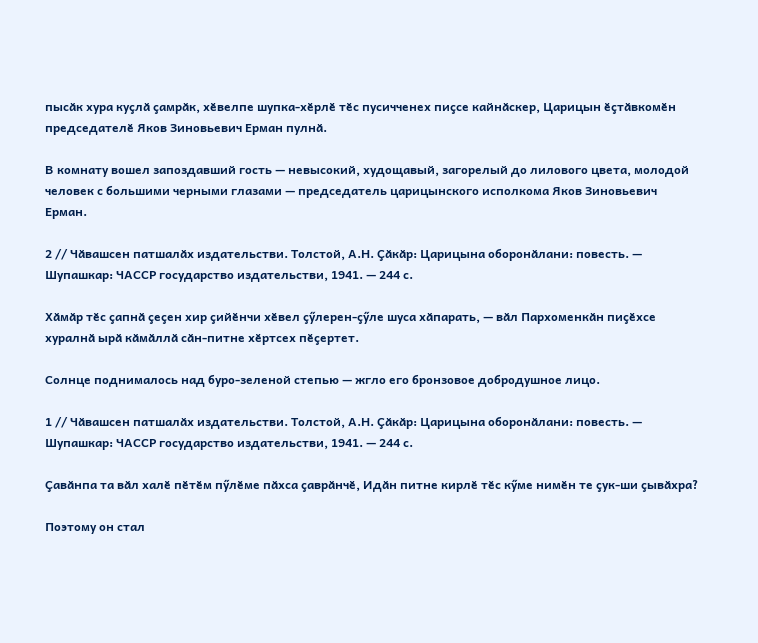пысӑк хура куҫлӑ ҫамрӑк, хӗвелпе шупка-хӗрлӗ тӗс пусичченех пиҫсе кайнӑскер, Царицын ӗҫтӑвкомӗн председателӗ Яков Зиновьевич Ерман пулнӑ.

В комнату вошел запоздавший гость — невысокий, худощавый, загорелый до лилового цвета, молодой человек с большими черными глазами — председатель царицынского исполкома Яков Зиновьевич Ерман.

2 // Чӑвашсен патшалӑх издательстви. Толстой, А.Н. Ҫӑкӑр: Царицына оборонӑлани: повесть. — Шупашкар: ЧАССР государство издательстви, 1941. — 244 с.

Хӑмӑр тӗс ҫапнӑ ҫеҫен хир ҫийӗнчи хӗвел ҫӳлерен-ҫӳле шуса хӑпарать, — вӑл Пархоменкӑн пиҫӗхсе хуралнӑ ырӑ кӑмӑллӑ сӑн-питне хӗртсех пӗҫертет.

Солнце поднималось над буро-зеленой степью — жгло его бронзовое добродушное лицо.

1 // Чӑвашсен патшалӑх издательстви. Толстой, А.Н. Ҫӑкӑр: Царицына оборонӑлани: повесть. — Шупашкар: ЧАССР государство издательстви, 1941. — 244 с.

Ҫавӑнпа та вӑл халӗ пӗтӗм пӳлӗме пӑхса ҫаврӑнчӗ, Идӑн питне кирлӗ тӗс кӳме нимӗн те ҫук-ши ҫывӑхра?

Поэтому он стал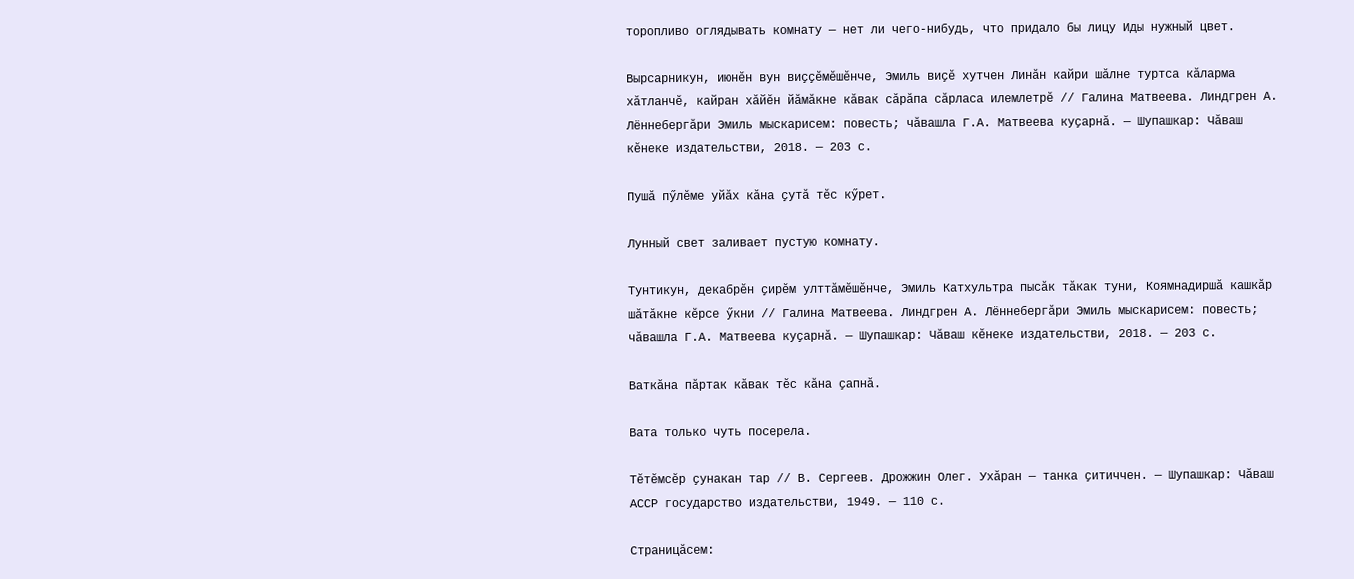торопливо оглядывать комнату — нет ли чего-нибудь, что придало бы лицу Иды нужный цвет.

Вырсарникун, июнӗн вун виҫҫӗмӗшӗнче, Эмиль виҫӗ хутчен Линӑн кайри шӑлне туртса кӑларма хӑтланчӗ, кайран хӑйӗн йӑмӑкне кӑвак сӑрӑпа сӑрласа илемлетрӗ // Галина Матвеева. Линдгрен А. Лённебергӑри Эмиль мыскарисем: повесть; чӑвашла Г.А. Матвеева куҫарнӑ. — Шупашкар: Чӑваш кӗнеке издательстви, 2018. — 203 с.

Пушӑ пӳлӗме уйӑх кӑна ҫутӑ тӗс кӳрет.

Лунный свет заливает пустую комнату.

Тунтикун, декабрӗн ҫирӗм улттӑмӗшӗнче, Эмиль Катхультра пысӑк тӑкак туни, Коямнадиршӑ кашкӑр шӑтӑкне кӗрсе ӳкни // Галина Матвеева. Линдгрен А. Лённебергӑри Эмиль мыскарисем: повесть; чӑвашла Г.А. Матвеева куҫарнӑ. — Шупашкар: Чӑваш кӗнеке издательстви, 2018. — 203 с.

Ваткӑна пӑртак кӑвак тӗс кӑна ҫапнӑ.

Вата только чуть посерела.

Тӗтӗмсӗр ҫунакан тар // В. Сергеев. Дрожжин Олег. Ухӑран — танка ҫитиччен. — Шупашкар: Чӑваш АССР государство издательстви, 1949. — 110 с.

Страницăсем: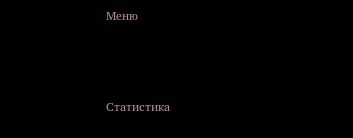Меню



Статистика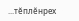...тĕплӗнрех